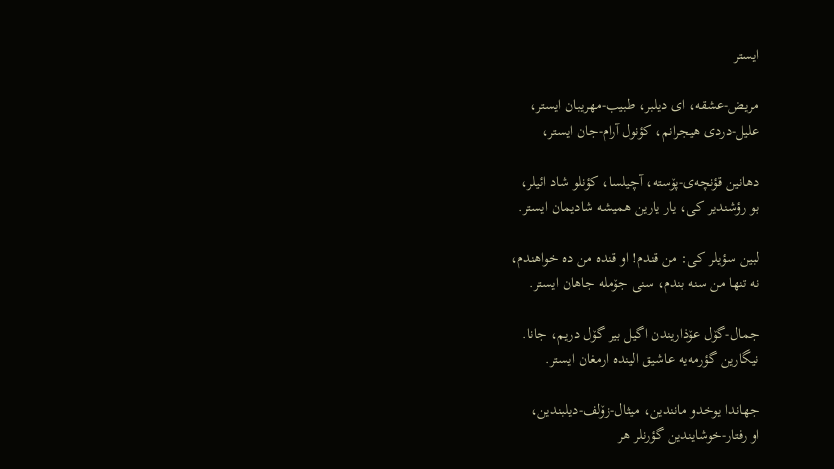ایستر

مریض-عشقه، ای دیلبر، طبیب-مهریبان ایستر،
علیل-دردی هیجرانم، کؤنول آرام-جان ایستر،

دهانین قؤنچه‌ی-پۆسته، آچیلسا، کؤنلو شاد ائیلر،
بو رؤشندیر کی، یار یارین همیشه شادیمان ایستر.

لبین سؤیلر کی: من قندم! او قنده من ده خواهندم،
نه تنها من سنه بندم، سنی ج‍ۆمله جاهان ایستر.

جمال-گۆل عۆذاریندن اگیل بیر گۆل دریم، جانا.
نیگارین گؤرمه‌یه عاشیق الینده ارمغان ایستر.

جهاندا یوخدو مانندین، میثال-زۆلف-دیلبندین،
او رفتار-خوشایندین گؤرنلر هر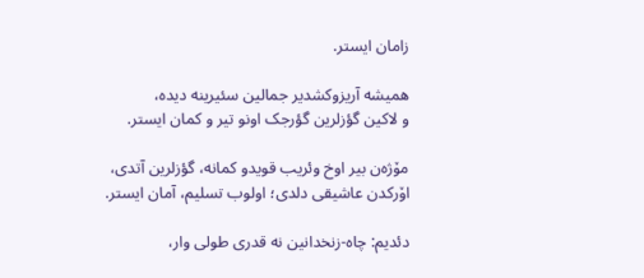زامان ایستر.

همیشه آریزوکشدیر جمالین سئیرینه دیده،
و لاکین گؤزلرین گؤرجک اونو تیر و کمان ایستر.

مۆژه‌ن بیر اوخ وئریب قویدو کمانه، گؤزلرین آتدی،
اۆرکدن عاشیقی دلدی؛ اولوب تسلیم، آمان ایستر.

دئدیم: چاه-زنخدانین نه قدری طولی وار،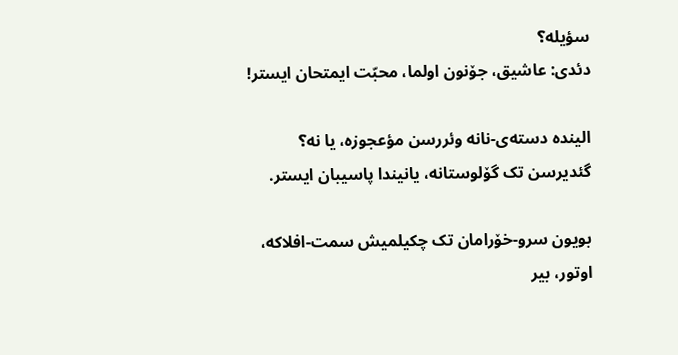سؤیله؟
دئدی: عاشیق، جۆنون اولما، محبّت ایمتحان ایستر!

الینده دسته‌ی-نانه وئررسن مؤعجوزه، یا نه؟
گئدیرسن تک گۆلوستانه، یانیندا پاسیبان ایستر.

بویون سرو-خۆرامان تک چکیلمیش سمت-افلاکه،
اوتور، بیر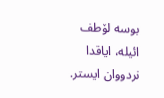بوسه لۆطف ائیله، ایاقدا نردووان ایستر.